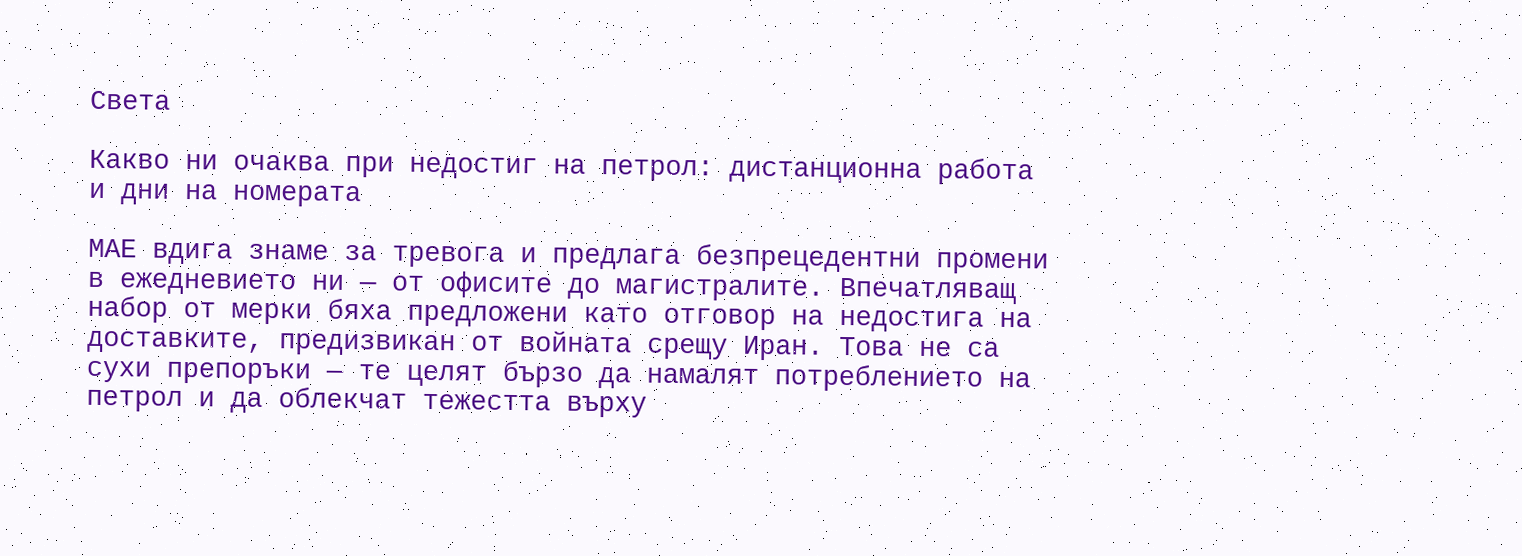Света

Какво ни очаква при недостиг на петрол: дистанционна работа и дни на номерата

МАЕ вдига знаме за тревога и предлага безпрецедентни промени в ежедневието ни — от офисите до магистралите. Впечатляващ набор от мерки бяха предложени като отговор на недостига на доставките, предизвикан от войната срещу Иран. Това не са сухи препоръки — те целят бързо да намалят потреблението на петрол и да облекчат тежестта върху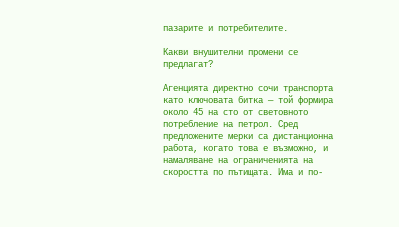пазарите и потребителите.

Какви внушителни промени се предлагат?

Агенцията директно сочи транспорта като ключовата битка — той формира около 45 на сто от световното потребление на петрол. Сред предложените мерки са дистанционна работа, когато това е възможно, и намаляване на ограниченията на скоростта по пътищата. Има и по-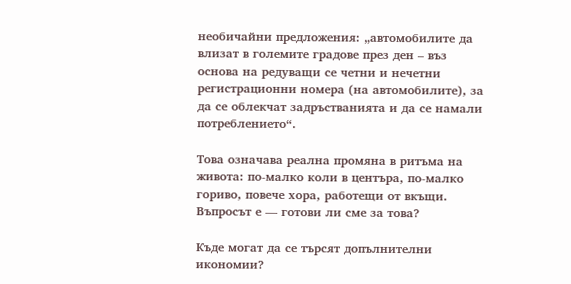необичайни предложения: „автомобилите да влизат в големите градове през ден – въз основа на редуващи се четни и нечетни регистрационни номера (на автомобилите), за да се облекчат задръстванията и да се намали потреблението“.

Това означава реална промяна в ритъма на живота: по-малко коли в центъра, по-малко гориво, повече хора, работещи от вкъщи. Въпросът е — готови ли сме за това?

Къде могат да се търсят допълнителни икономии?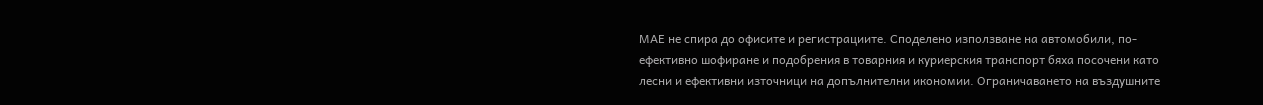МАЕ не спира до офисите и регистрациите. Споделено използване на автомобили, по-ефективно шофиране и подобрения в товарния и куриерския транспорт бяха посочени като лесни и ефективни източници на допълнителни икономии. Ограничаването на въздушните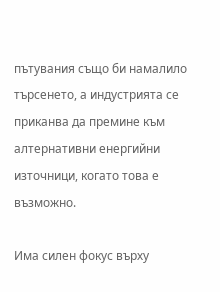пътувания също би намалило търсенето, а индустрията се приканва да премине към алтернативни енергийни източници, когато това е възможно.

Има силен фокус върху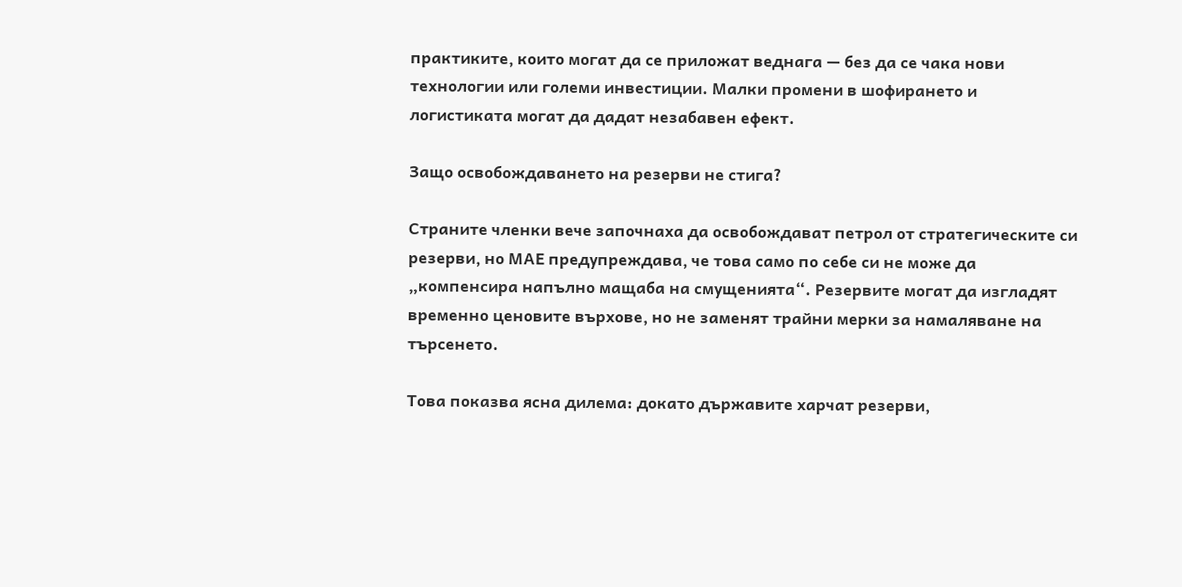практиките, които могат да се приложат веднага — без да се чака нови технологии или големи инвестиции. Малки промени в шофирането и логистиката могат да дадат незабавен ефект.

Защо освобождаването на резерви не стига?

Страните членки вече започнаха да освобождават петрол от стратегическите си резерви, но МАЕ предупреждава, че това само по себе си не може да „компенсира напълно мащаба на смущенията“. Резервите могат да изгладят временно ценовите върхове, но не заменят трайни мерки за намаляване на търсенето.

Това показва ясна дилема: докато държавите харчат резерви,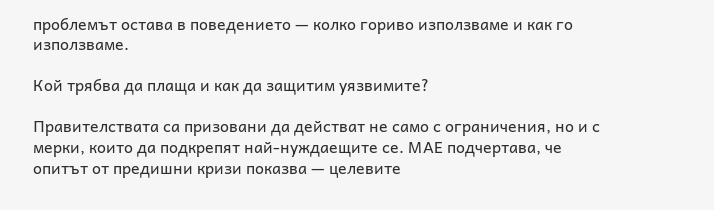проблемът остава в поведението — колко гориво използваме и как го използваме.

Кой трябва да плаща и как да защитим уязвимите?

Правителствата са призовани да действат не само с ограничения, но и с мерки, които да подкрепят най-нуждаещите се. МАЕ подчертава, че опитът от предишни кризи показва — целевите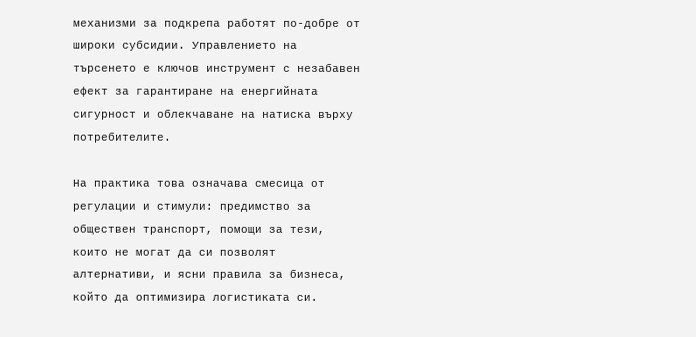механизми за подкрепа работят по-добре от широки субсидии. Управлението на търсенето е ключов инструмент с незабавен ефект за гарантиране на енергийната сигурност и облекчаване на натиска върху потребителите.

На практика това означава смесица от регулации и стимули: предимство за обществен транспорт, помощи за тези, които не могат да си позволят алтернативи, и ясни правила за бизнеса, който да оптимизира логистиката си.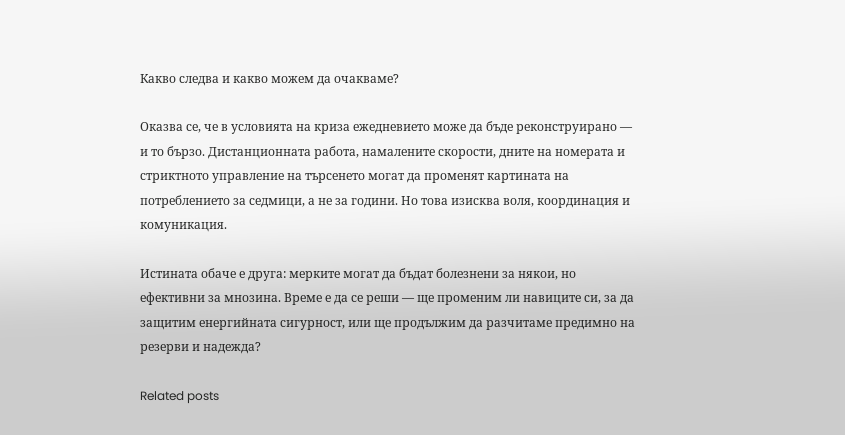Какво следва и какво можем да очакваме?

Оказва се, че в условията на криза ежедневието може да бъде реконструирано — и то бързо. Дистанционната работа, намалените скорости, дните на номерата и стриктното управление на търсенето могат да променят картината на потреблението за седмици, а не за години. Но това изисква воля, координация и комуникация.

Истината обаче е друга: мерките могат да бъдат болезнени за някои, но ефективни за мнозина. Време е да се реши — ще променим ли навиците си, за да защитим енергийната сигурност, или ще продължим да разчитаме предимно на резерви и надежда?

Related posts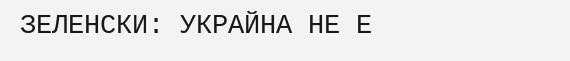ЗЕЛЕНСКИ: УКРАЙНА НЕ Е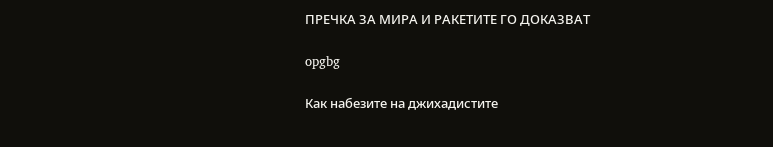ПРЕЧКА ЗА МИРА И РАКЕТИТЕ ГО ДОКАЗВАТ

opgbg

Как набезите на джихадистите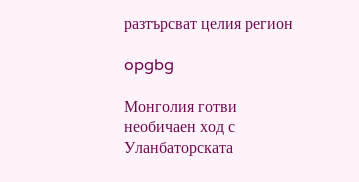разтърсват целия регион

opgbg

Монголия готви необичаен ход с Уланбаторската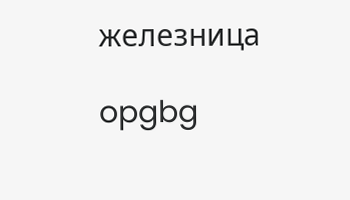железница

opgbg